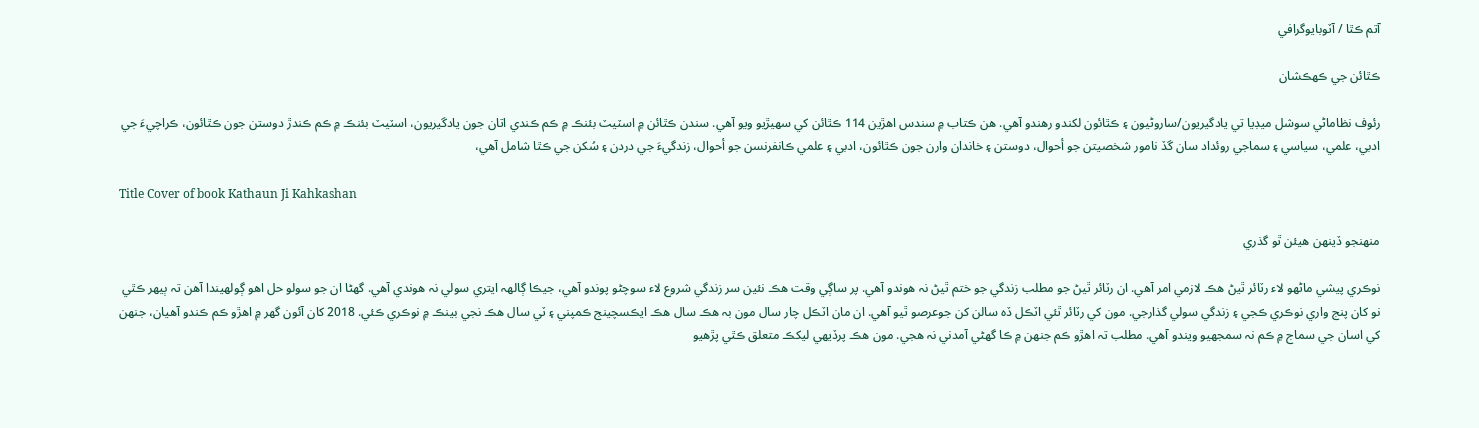آتم ڪٿا / آٽوبايوگرافي

ڪٿائن جي ڪھڪشان

رئوف نظاماڻي سوشل ميڊيا تي يادگيريون/ساروڻيون ۽ ڪٿائون لکندو رھندو آھي. ھن ڪتاب ۾ سندس اھڙين 114 ڪٿائن کي سھيڙيو ويو آھي. سندن ڪٿائن ۾ اسٽيٽ بئنڪ ۾ ڪم ڪندي اتان جون يادگيريون، اسٽيٽ بئنڪ ۾ ڪم ڪندڙ دوستن جون ڪٿائون، ڪراچيءَ جي ادبي، علمي، سياسي ۽ سماجي روئداد سان گڏ نامور شخصيتن جو أحوال، دوستن ۽ خاندان وارن جون ڪٿائون، ادبي ۽ علمي ڪانفرنسن جو أحوال، زندگيءَ جي دردن ۽ سُکن جي ڪٿا شامل آھي،

Title Cover of book Kathaun Ji Kahkashan

منھنجو ڏينھن هيئن ٿو گذري

نوڪري پيشي ماڻھو لاء رٽائر ٿيڻ هڪ لازمي امر آهي. ان رٽائر ٿيڻ جو مطلب زندگي جو ختم ٿيڻ نہ هوندو آهي. پر ساڳي وقت هڪ نئين سر زندگي شروع لاء سوچڻو پوندو آهي، جيڪا ڳالھہ ايتري سولي نہ هوندي آهي. گهڻا ان جو سولو حل اهو ڳولھيندا آهن تہ ٻيھر ڪٿي نو کان پنج واري نوڪري ڪجي ۽ زندگي سولي گذارجي. مون کي رٽائر ٿئي اٽڪل ڏه سالن کن جوعرصو ٿيو آهي. ان مان اٽڪل چار سال مون بہ هڪ سال هڪ ايڪسچينج ڪمپني ۽ ٽي سال هڪ نجي بينڪ ۾ نوڪري ڪئي. 2018 کان آئون گهر ۾ اهڙو ڪم ڪندو آهيان، جنھن کي اسان جي سماج ۾ ڪم نہ سمجهيو ويندو آهي. مطلب تہ اهڙو ڪم جنھن ۾ ڪا گهڻي آمدني نہ هجي. مون هڪ پرڏيھي ليکڪ متعلق ڪٿي پڙهيو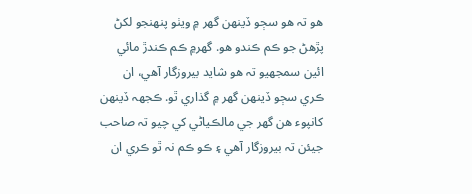هو تہ هو سڄو ڏينھن گهر ۾ ويٺو پنھنجو لکڻ پڙهڻ جو ڪم ڪندو هو. گهر۾ ڪم ڪندڙ مائي ائين سمجهيو تہ هو شايد بيروزگار آهي، ان ڪري سڄو ڏينھن گهر ۾ گذاري ٿو. ڪجهہ ڏينھن کانپوء هن گهر جي مالڪياڻي کي چيو تہ صاحب جيئن تہ بيروزگار آهي ۽ ڪو ڪم نہ ٿو ڪري ان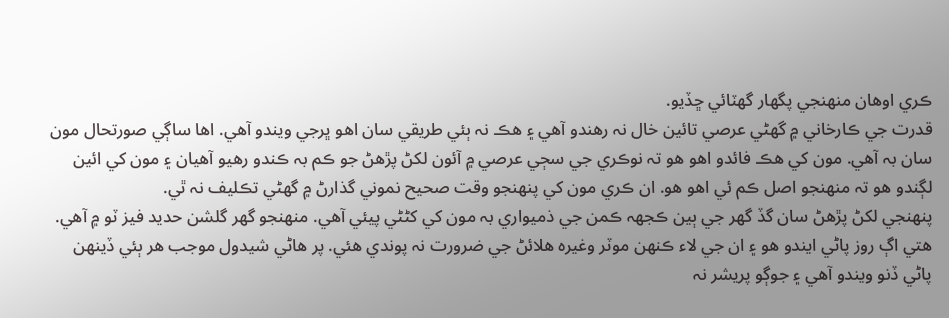ڪري اوهان منھنجي پگهار گهٽائي ڇڏيو.
قدرت جي ڪارخاني ۾ گهڻي عرصي تائين خال نہ رهندو آهي ۽ هڪ نہ ٻئي طريقي سان اهو ڀرجي ويندو آهي. اها ساڳي صورتحال مون سان بہ آهي. مون کي هڪ فائدو اهو هو تہ نوڪري جي سڄي عرصي ۾ آئون لکڻ پڙهڻ جو ڪم بہ ڪندو رهيو آهيان ۽ مون کي ائين لڳندو هو تہ منھنجو اصل ڪم ئي اهو هو. ان ڪري مون کي پنھنجو وقت صحيح نموني گذارڻ ۾ گهڻي تڪليف نہ ٿي.
پنھنجي لکڻ پڙهڻ سان گڏ گهر جي ٻين ڪجهہ ڪمن جي ذميواري بہ مون کي کڻڻي پيئي آهي. منھنجو گهر گلشن حديد فيز ٽو ۾ آهي. هتي اڳ روز پاڻي ايندو هو ۽ ان جي لاء ڪنھن موٽر وغيرہ هلائڻ جي ضرورت نہ پوندي هئي. پر هاڻي شيدول موجب هر ٻئي ڏينھن پاڻي ڏنو ويندو آهي ۽ جوڳو پريشر نہ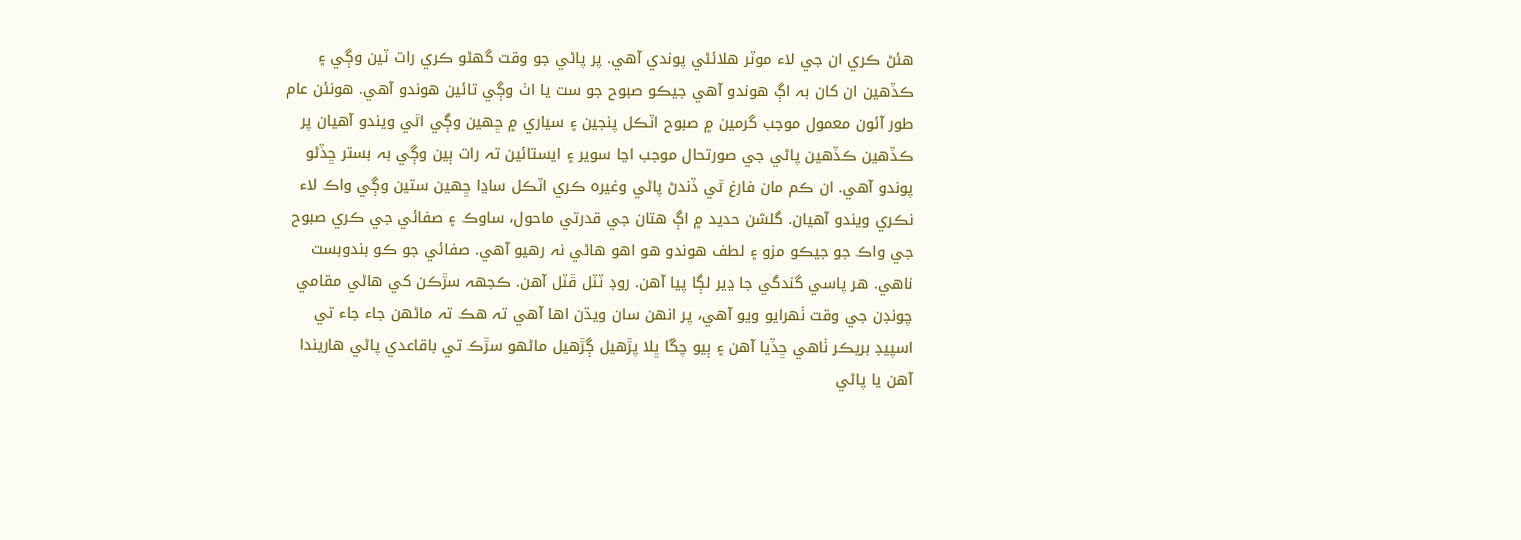هئڻ ڪري ان جي لاء موٽر هلائڻي پوندي آهي. پر پاڻي جو وقت گهڻو ڪري رات ٽين وڳي ۽ ڪڏهين ان کان بہ اڳ هوندو آهي جيڪو صبوح جو ست يا اٺ وڳي تائين هوندو آهي. هونئن عام طور آئون معمول موجب گرمين ۾ صبوح اٽڪل پنجين ۽ سياري ۾ ڇھين وڳي اٿي ويندو آهيان پر ڪڏهين ڪڏهين پاڻي جي صورتحال موجب اڃا سوير ۽ ايستائين تہ رات ٻين وڳي بہ بستر ڇڏڻو پوندو آهي. ان ڪم مان فارغ ٿي ڏندڻ پاڻي وغيرہ ڪري اٽڪل ساڍا ڇھين ستين وڳي واڪ لاء نڪري ويندو آهيان. گلشن حديد ۾ اڳ هتان جي قدرتي ماحول، ساوڪ ۽ صفائي جي ڪري صبوح جي واڪ جو جيڪو مزو ۽ لطف هوندو هو اهو هاڻي نہ رهيو آهي. صفائي جو ڪو بندوبست ناهي. هر پاسي گندگي جا ڍير لڳا پيا آهن. روڊ ٽٽل ڦٽل آهن. ڪجهہ سڙڪن کي هاڻي مقامي چونڊن جي وقت ٺھرايو ويو آهي، پر انھن سان ويڌن اها آهي تہ هڪ تہ ماڻھن جاء جاء تي اسپيڊ بريڪر ٺاهي ڇڏيا آهن ۽ ٻيو چڱا ڀلا پڙهيل ڳڙهيل ماڻھو سڙڪ تي باقاعدي پاڻي هاريندا آهن يا پاڻي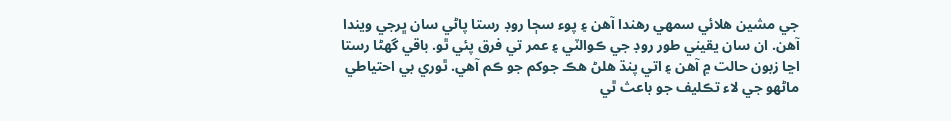جي مشين هلائي سمھي رهندا آهن ۽ پوء سڄا روڊ رستا پاڻي سان ڀرجي ويندا آهن. ان سان يقيني طور روڊ جي ڪوالٽي ۽ عمر تي فرق پئي ٿو. باقي گهڻا رستا اڃا زبون حالت ۾ آهن ۽ اتي پنڌ هلڻ هڪ جوکم جو ڪم آهي. ٿوري بي احتياطي ماڻھو جي لاء تڪليف جو باعث ٿي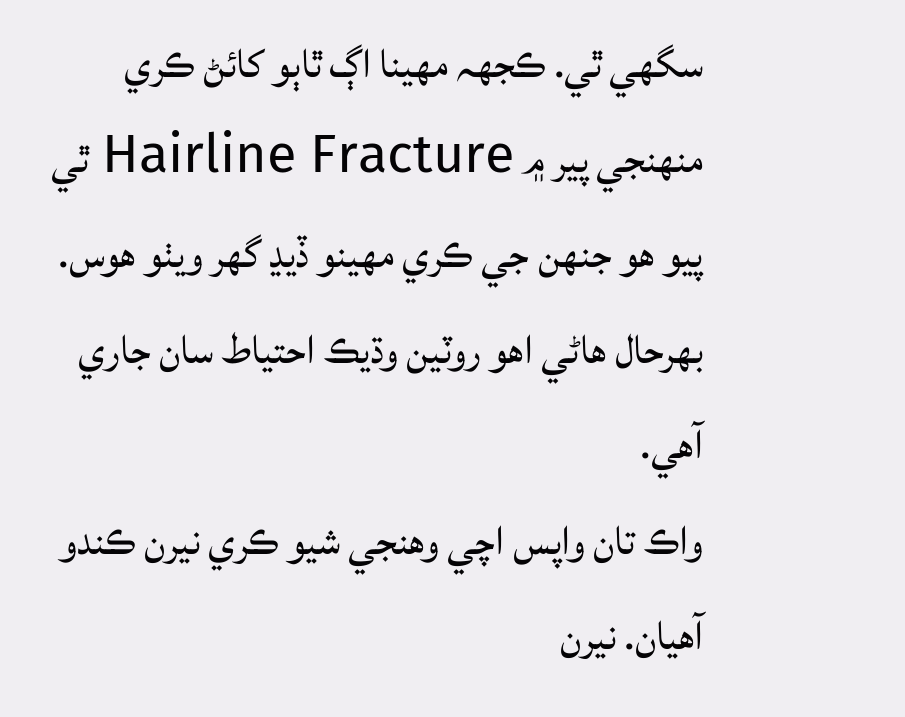سگهي ٿي. ڪجهہ مھينا اڳ ٿاٻو کائڻ ڪري منھنجي پير ۾ Hairline Fracture ٿي پيو هو جنھن جي ڪري مھينو ڏيڍ گهر ويٺو هوس. بھرحال هاڻي اهو روٽين وڌيڪ احتياط سان جاري آهي.
واڪ تان واپس اچي وهنجي شيو ڪري نيرن ڪندو آهيان. نيرن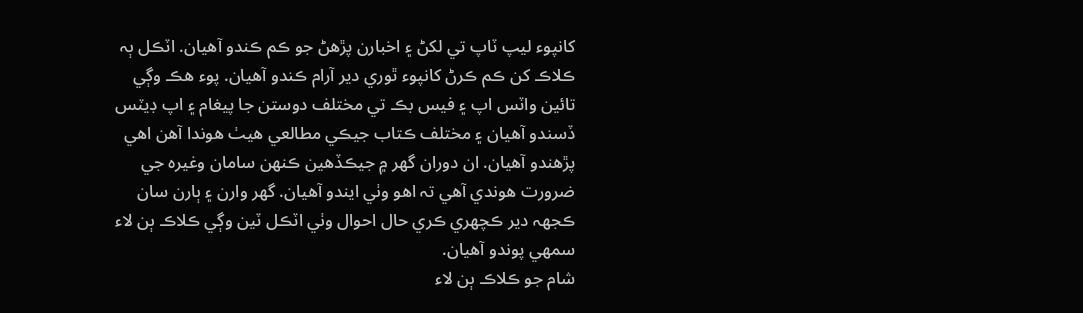کانپوء ليپ ٽاپ تي لکڻ ۽ اخبارن پڙهڻ جو ڪم ڪندو آهيان. اٽڪل ٻہ ڪلاڪ کن ڪم ڪرڻ کانپوء ٿوري دير آرام ڪندو آهيان. پوء هڪ وڳي تائين واٽس اپ ۽ فيس بڪ تي مختلف دوستن جا پيغام ۽ اپ ڊيٽس ڏسندو آهيان ۽ مختلف ڪتاب جيڪي مطالعي هيٺ هوندا آهن اهي پڙهندو آهيان. ان دوران گهر ۾ جيڪڏهين ڪنھن سامان وغيرہ جي ضرورت هوندي آهي تہ اهو وٺي ايندو آهيان. گهر وارن ۽ ٻارن سان ڪجهہ دير ڪچھري ڪري حال احوال وٺي اٽڪل ٽين وڳي ڪلاڪ ٻن لاء سمھي پوندو آهيان.
شام جو ڪلاڪ ٻن لاء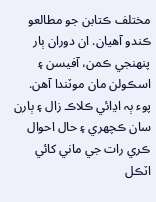مختلف ڪتابن جو مطالعو ڪندو آهيان. ان دوران ٻار پنھنجي ڪمن، آفيسن ۽ اسڪولن مان موٽندا آهن. پوء ٻہ اڍائي ڪلاڪ زال ۽ ٻارن سان ڪچھري ۽ حال احوال ڪري رات جي ماني کائي اٽڪل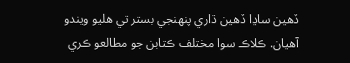ڏهين ساڍا ڏهين ڌاري پنھنجي بستر تي هليو ويندو آهيان. ڪلاڪ سوا مختلف ڪتابن جو مطالعو ڪري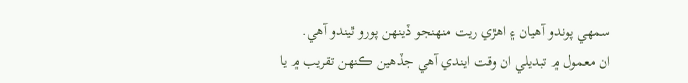سمھي پوندو آهيان ۽ اهڙي ريت منھنجو ڏينھن پورو ٿيندو آهي.
ان معمول ۾ تبديلي ان وقت ايندي آهي جڏهين ڪنھن تقريب ۾ يا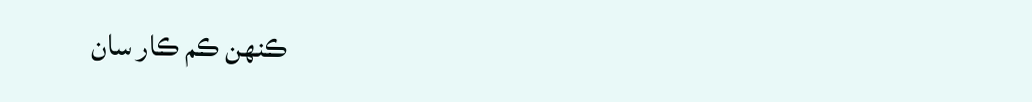ڪنھن ڪم ڪار سان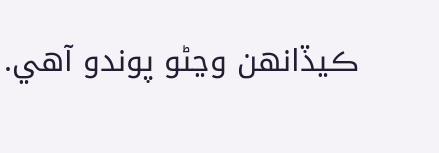ڪيڏانھن وڃڻو پوندو آهي.